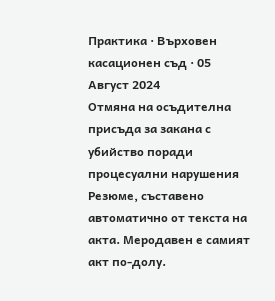Практика · Върховен касационен съд · 05 Август 2024
Отмяна на осъдителна присъда за закана с убийство поради процесуални нарушения
Резюме, съставено автоматично от текста на акта. Меродавен е самият акт по-долу.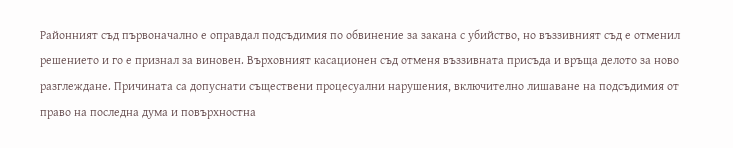Районният съд първоначално е оправдал подсъдимия по обвинение за закана с убийство, но въззивният съд е отменил решението и го е признал за виновен. Върховният касационен съд отменя въззивната присъда и връща делото за ново разглеждане. Причината са допуснати съществени процесуални нарушения, включително лишаване на подсъдимия от право на последна дума и повърхностна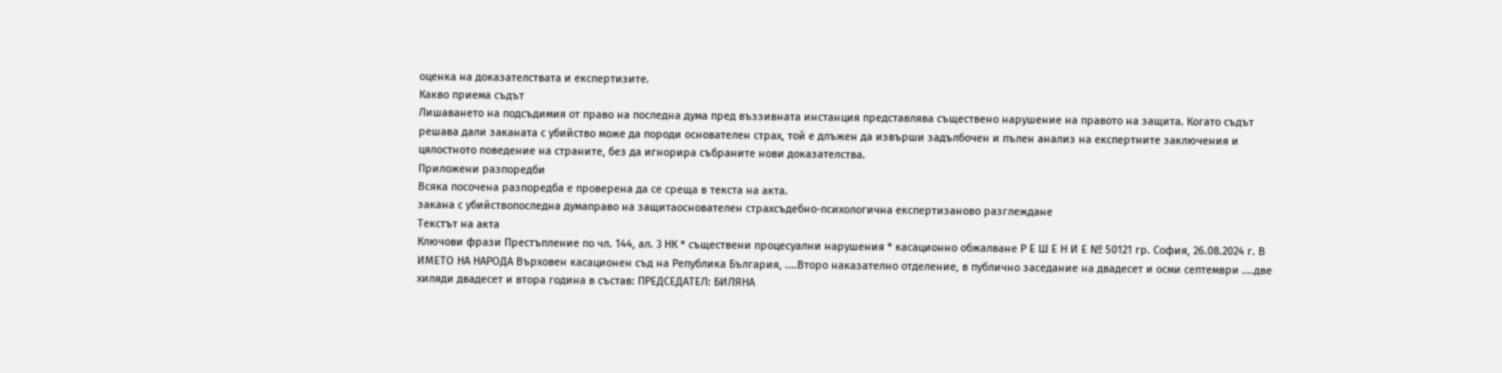оценка на доказателствата и експертизите.
Какво приема съдът
Лишаването на подсъдимия от право на последна дума пред въззивната инстанция представлява съществено нарушение на правото на защита. Когато съдът решава дали заканата с убийство може да породи основателен страх, той е длъжен да извърши задълбочен и пълен анализ на експертните заключения и цялостното поведение на страните, без да игнорира събраните нови доказателства.
Приложени разпоредби
Всяка посочена разпоредба е проверена да се среща в текста на акта.
закана с убийствопоследна думаправо на защитаоснователен страхсъдебно-психологична експертизаново разглеждане
Текстът на акта
Ключови фрази Престъпление по чл. 144, ал. 3 НК * съществени процесуални нарушения * касационно обжалване Р Е Ш Е Н И Е № 50121 гр. София, 26.08.2024 г. В ИМЕТО НА НАРОДА Върховен касационен съд на Република България, ....Второ наказателно отделение, в публично заседание на двадесет и осми септември ....две хиляди двадесет и втора година в състав: ПРЕДСЕДАТЕЛ: БИЛЯНА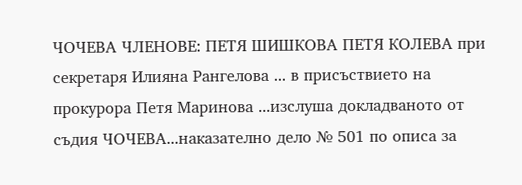ЧОЧЕВА ЧЛЕНОВЕ: ПЕТЯ ШИШКОВА ПЕТЯ КОЛЕВА при секретаря Илияна Рангелова ... в присъствието на прокурора Петя Маринова ...изслуша докладваното от съдия ЧОЧЕВА...наказателно дело № 501 по описа за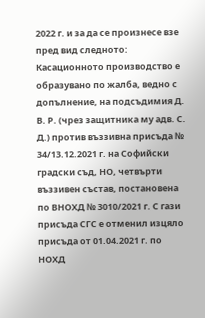2022 г. и за да се произнесе взе пред вид следното: Касационното производство е образувано по жалба, ведно с допълнение, на подсъдимия Д. В. Р. (чрез защитника му адв. С. Д.) против въззивна присъда № 34/13.12.2021 г. на Софийски градски съд, НО, четвърти въззивен състав, постановена по ВНОХД № 3010/2021 г. С гази присъда СГС е отменил изцяло присъда от 01.04.2021 г. по НОХД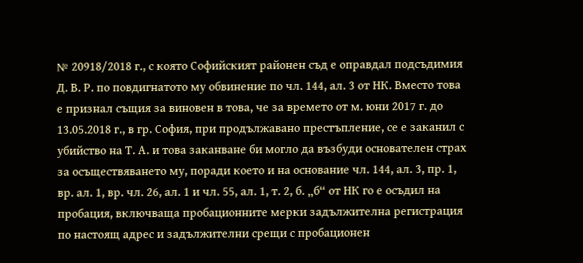№ 20918/2018 г., с която Софийският районен съд е оправдал подсъдимия Д. В. Р. по повдигнатото му обвинение по чл. 144, ал. 3 от НК. Вместо това е признал същия за виновен в това, че за времето от м. юни 2017 г. до 13.05.2018 г., в гр. София, при продължавано престъпление, се е заканил с убийство на Т. А. и това заканване би могло да възбуди основателен страх за осъществяването му, поради което и на основание чл. 144, ал. 3, пр. 1, вр. ал. 1, вр. чл. 26, ал. 1 и чл. 55, ал. 1, т. 2, б. „б“ от НК го е осъдил на пробация, включваща пробационните мерки задължителна регистрация по настоящ адрес и задължителни срещи с пробационен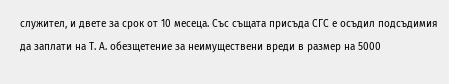служител, и двете за срок от 10 месеца. Със същата присъда СГС е осъдил подсъдимия да заплати на Т. А. обезщетение за неимуществени вреди в размер на 5000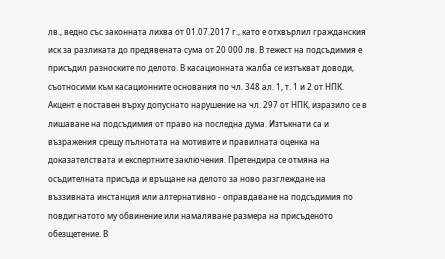лв., ведно със законната лихва от 01.07.2017 г., като е отхвърлил гражданския иск за разликата до предявената сума от 20 000 лв. В тежест на подсъдимия е присъдил разноските по делото. В касационната жалба се изтъкват доводи, съотносими към касационните основания по чл. 348 ал. 1, т. 1 и 2 от НПК. Акцент е поставен върху допуснато нарушение на чл. 297 от НПК, изразило се в лишаване на подсъдимия от право на последна дума. Изтъкнати са и възражения срещу пълнотата на мотивите и правилната оценка на доказателствата и експертните заключения. Претендира се отмяна на осъдителната присъда и връщане на делото за ново разглеждане на въззивната инстанция или алтернативно - оправдаване на подсъдимия по повдигнатото му обвинение или намаляване размера на присъденото обезщетение. В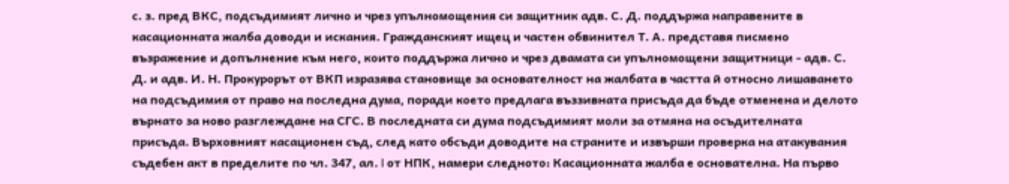с. з. пред ВКС, подсъдимият лично и чрез упълномощения си защитник адв. С. Д. поддържа направените в касационната жалба доводи и искания. Гражданският ищец и частен обвинител Т. А. представя писмено възражение и допълнение към него, които поддържа лично и чрез двамата си упълномощени защитници - адв. С. Д. и адв. И. Н. Прокурорът от ВКП изразява становище за основателност на жалбата в частта й относно лишаването на подсъдимия от право на последна дума, поради което предлага въззивната присъда да бъде отменена и делото върнато за ново разглеждане на СГС. В последната си дума подсъдимият моли за отмяна на осъдителната присъда. Върховният касационен съд, след като обсъди доводите на страните и извърши проверка на атакувания съдебен акт в пределите по чл. 347, ал. I от НПК, намери следното: Касационната жалба е основателна. На първо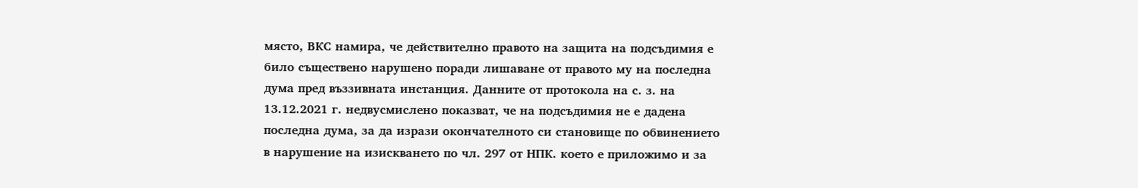място, ВКС намира, че действително правото на защита на подсъдимия е било съществено нарушено поради лишаване от правото му на последна дума пред въззивната инстанция. Данните от протокола на с. з. на 13.12.2021 г. недвусмислено показват, че на подсъдимия не е дадена последна дума, за да изрази окончателното си становище по обвинението в нарушение на изискването по чл. 297 от НПК. което е приложимо и за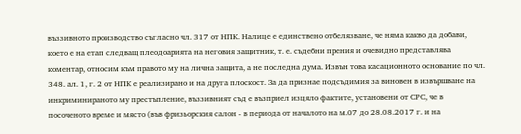въззивното производство съгласно чл. 317 от НПК. Налице е единствено отбелязване, че няма какво да добави, което е на етап следващ плеодоарията на неговия защитник, т. е. съдебни прения и очевидно представлява коментар, относим към правото му на лична защита, а не последна дума. Извън това касационното основание по чл. 348. ал. 1, г. 2 от НПК е реализирано и на друга плоскост. За да признае подсъдимия за виновен в извършване на инкриминираното му престъпление, въззивният съд е възприел изцяло фактите, установени от СРС, че в посоченото време и място (във фризьорския салон - в периода от началото на м.07 до 28.08.2017 г. и на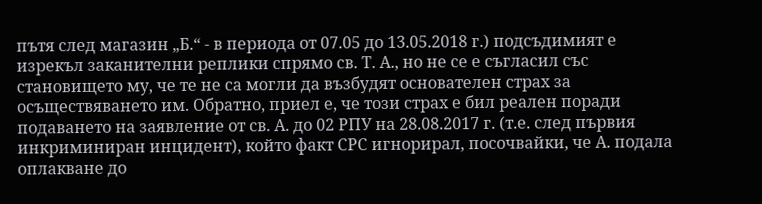пътя след магазин „Б.“ - в периода от 07.05 до 13.05.2018 г.) подсъдимият е изрекъл заканителни реплики спрямо св. Т. А., но не се е съгласил със становището му, че те не са могли да възбудят основателен страх за осъществяването им. Обратно, приел е, че този страх е бил реален поради подаването на заявление от св. А. до 02 РПУ на 28.08.2017 г. (т.е. след първия инкриминиран инцидент), който факт СРС игнорирал, посочвайки, че А. подала оплакване до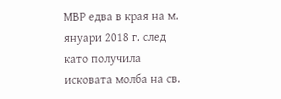МВР едва в края на м. януари 2018 г. след като получила исковата молба на св.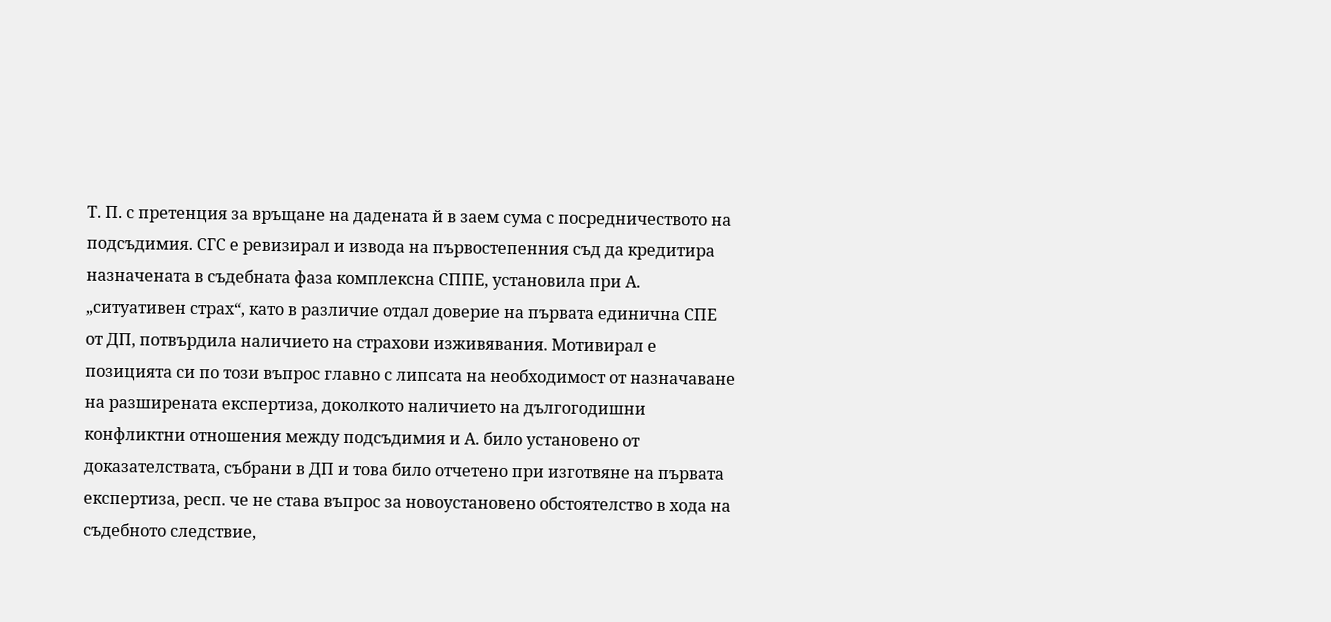Т. П. с претенция за връщане на дадената й в заем сума с посредничеството на подсъдимия. СГС е ревизирал и извода на първостепенния съд да кредитира назначената в съдебната фаза комплексна СППЕ, установила при А. „ситуативен страх“, като в различие отдал доверие на първата единична СПЕ от ДП, потвърдила наличието на страхови изживявания. Мотивирал е позицията си по този въпрос главно с липсата на необходимост от назначаване на разширената експертиза, доколкото наличието на дългогодишни конфликтни отношения между подсъдимия и А. било установено от доказателствата, събрани в ДП и това било отчетено при изготвяне на първата експертиза, респ. че не става въпрос за новоустановено обстоятелство в хода на съдебното следствие,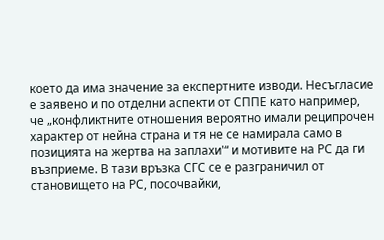което да има значение за експертните изводи. Несъгласие е заявено и по отделни аспекти от СППЕ като например, че „конфликтните отношения вероятно имали реципрочен характер от нейна страна и тя не се намирала само в позицията на жертва на заплахи'“ и мотивите на РС да ги възприеме. В тази връзка СГС се е разграничил от становището на РС, посочвайки,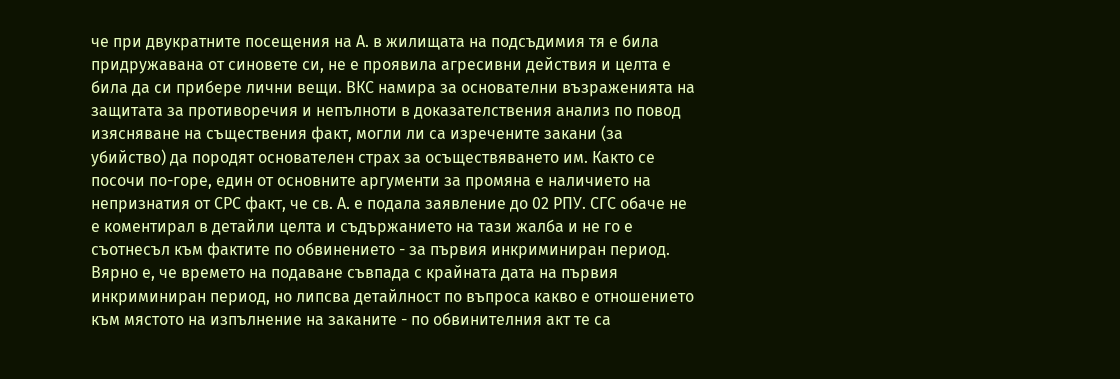че при двукратните посещения на А. в жилищата на подсъдимия тя е била придружавана от синовете си, не е проявила агресивни действия и целта е била да си прибере лични вещи. ВКС намира за основателни възраженията на защитата за противоречия и непълноти в доказателствения анализ по повод изясняване на съществения факт, могли ли са изречените закани (за убийство) да породят основателен страх за осъществяването им. Както се посочи по-горе, един от основните аргументи за промяна е наличието на непризнатия от СРС факт, че св. А. е подала заявление до 02 РПУ. СГС обаче не е коментирал в детайли целта и съдържанието на тази жалба и не го е съотнесъл към фактите по обвинението - за първия инкриминиран период. Вярно е, че времето на подаване съвпада с крайната дата на първия инкриминиран период, но липсва детайлност по въпроса какво е отношението към мястото на изпълнение на заканите - по обвинителния акт те са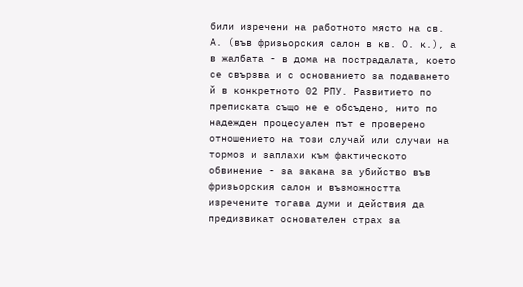били изречени на работното място на св. А. (във фризьорския салон в кв. О. к.), а в жалбата - в дома на пострадалата, което се свързва и с основанието за подаването й в конкретното 02 РПУ. Развитието по преписката също не е обсъдено, нито по надежден процесуален път е проверено отношението на този случай или случаи на тормоз и заплахи към фактическото обвинение - за закана за убийство във фризьорския салон и възможността изречените тогава думи и действия да предизвикат основателен страх за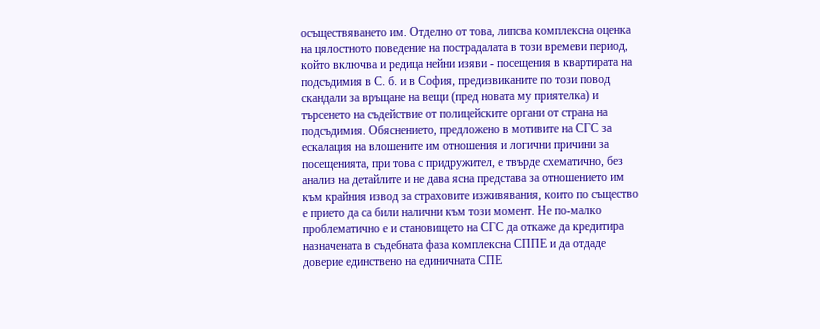осъществяването им. Отделно от това, липсва комплексна оценка на цялостното поведение на пострадалата в този времеви период, който включва и редица нейни изяви - посещения в квартирата на подсъдимия в С. б. и в София, предизвиканите по този повод скандали за връщане на вещи (пред новата му приятелка) и търсенето на съдействие от полицейските органи от страна на подсъдимия. Обяснението, предложено в мотивите на СГС за ескалация на влошените им отношения и логични причини за посещенията, при това с придружител, е твърде схематично, без анализ на детайлите и не дава ясна представа за отношението им към крайния извод за страховите изживявания, които по същество е прието да са били налични към този момент. Не по-малко проблематично е и становището на СГС да откаже да кредитира назначената в съдебната фаза комплексна СППЕ и да отдаде доверие единствено на единичната СПЕ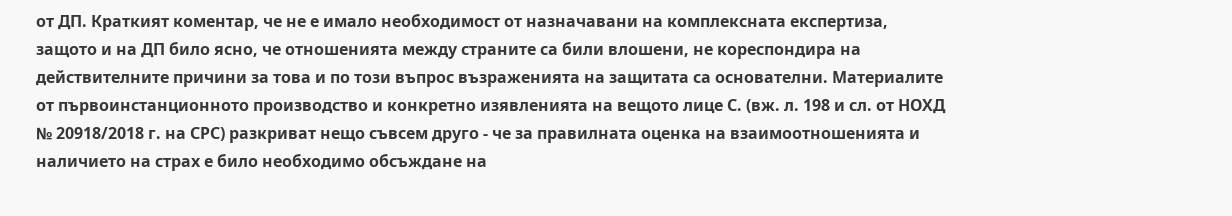от ДП. Краткият коментар, че не е имало необходимост от назначавани на комплексната експертиза, защото и на ДП било ясно, че отношенията между страните са били влошени, не кореспондира на действителните причини за това и по този въпрос възраженията на защитата са основателни. Материалите от първоинстанционното производство и конкретно изявленията на вещото лице С. (вж. л. 198 и сл. от НОХД № 20918/2018 г. на СРС) разкриват нещо съвсем друго - че за правилната оценка на взаимоотношенията и наличието на страх е било необходимо обсъждане на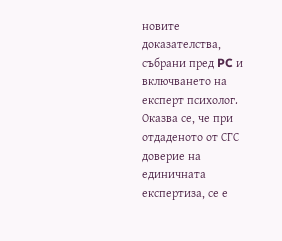новите доказателства, събрани пред PC и включването на експерт психолог. Оказва се, че при отдаденото от СГС доверие на единичната експертиза, се е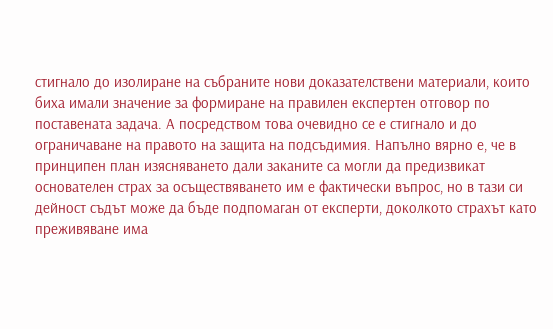стигнало до изолиране на събраните нови доказателствени материали, които биха имали значение за формиране на правилен експертен отговор по поставената задача. А посредством това очевидно се е стигнало и до ограничаване на правото на защита на подсъдимия. Напълно вярно е, че в принципен план изясняването дали заканите са могли да предизвикат основателен страх за осъществяването им е фактически въпрос, но в тази си дейност съдът може да бъде подпомаган от експерти, доколкото страхът като преживяване има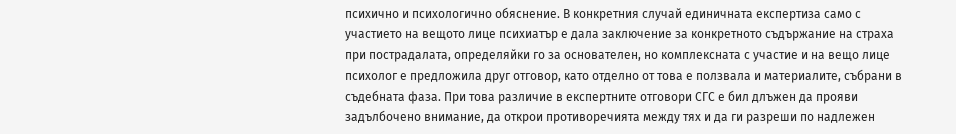психично и психологично обяснение. В конкретния случай единичната експертиза само с участието на вещото лице психиатър е дала заключение за конкретното съдържание на страха при пострадалата, определяйки го за основателен, но комплексната с участие и на вещо лице психолог е предложила друг отговор, като отделно от това е ползвала и материалите, събрани в съдебната фаза. При това различие в експертните отговори СГС е бил длъжен да прояви задълбочено внимание, да открои противоречията между тях и да ги разреши по надлежен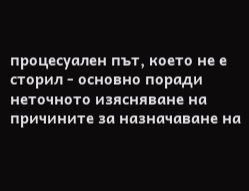процесуален път, което не е сторил - основно поради неточното изясняване на причините за назначаване на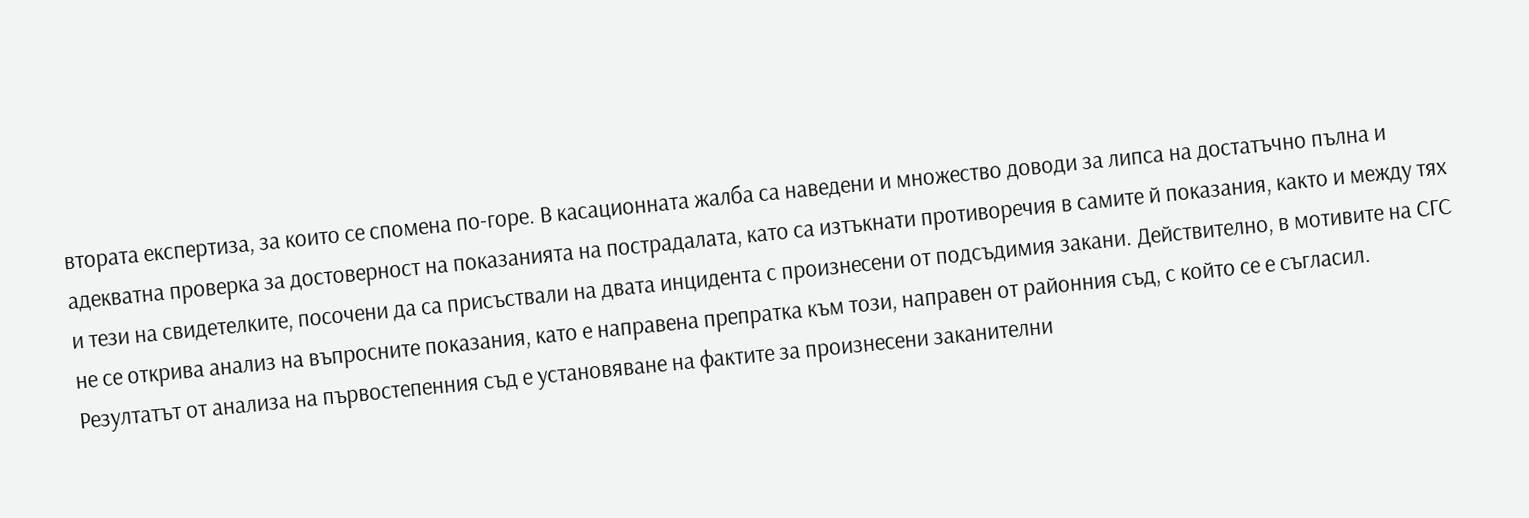втората експертиза, за които се спомена по-горе. В касационната жалба са наведени и множество доводи за липса на достатъчно пълна и адекватна проверка за достоверност на показанията на пострадалата, като са изтъкнати противоречия в самите й показания, както и между тях и тези на свидетелките, посочени да са присъствали на двата инцидента с произнесени от подсъдимия закани. Действително, в мотивите на СГС не се открива анализ на въпросните показания, като е направена препратка към този, направен от районния съд, с който се е съгласил. Резултатът от анализа на първостепенния съд е установяване на фактите за произнесени заканителни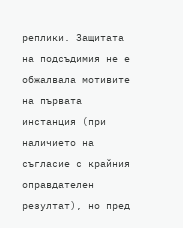реплики. Защитата на подсъдимия не е обжалвала мотивите на първата инстанция (при наличието на съгласие с крайния оправдателен резултат), но пред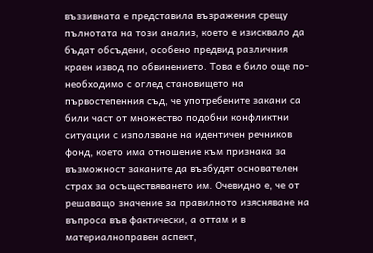въззивната е представила възражения срещу пълнотата на този анализ, което е изисквало да бъдат обсъдени, особено предвид различния краен извод по обвинението. Това е било още по-необходимо с оглед становището на първостепенния съд, че употребените закани са били част от множество подобни конфликтни ситуации с използване на идентичен речников фонд, което има отношение към признака за възможност заканите да възбудят основателен страх за осъществяването им. Очевидно е, че от решаващо значение за правилното изясняване на въпроса във фактически, а оттам и в материалноправен аспект,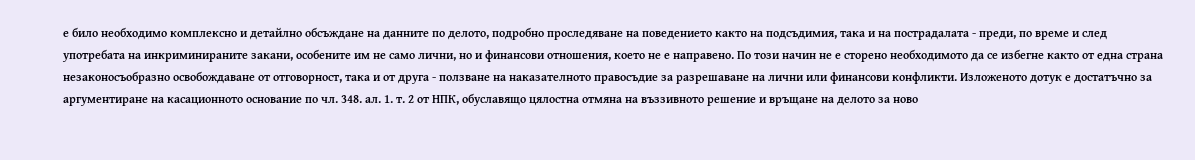е било необходимо комплексно и детайлно обсъждане на данните по делото, подробно проследяване на поведението както на подсъдимия, така и на пострадалата - преди, по време и след употребата на инкриминираните закани, особените им не само лични, но и финансови отношения, което не е направено. По този начин не е сторено необходимото да се избегне както от една страна незаконосъобразно освобождаване от отговорност, така и от друга - ползване на наказателното правосъдие за разрешаване на лични или финансови конфликти. Изложеното дотук е достатъчно за аргументиране на касационното основание по чл. 348. ал. 1. т. 2 от НПК, обуславящо цялостна отмяна на въззивното решение и връщане на делото за ново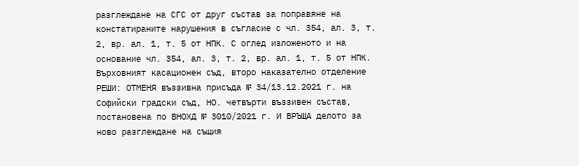разглеждане на СГС от друг състав за поправяне на констатираните нарушения в съгласие с чл. 354, ал. 3, т. 2, вр. ал. 1, т. 5 от НПК. С оглед изложеното и на основание чл. 354, ал. 3, т. 2, вр. ал. 1, т. 5 от НПК. Върховният касационен съд, второ наказателно отделение РЕШИ: ОТМЕНЯ въззивна присъда № 34/13.12.2021 г. на Софийски градски съд, НО. четвърти въззивен състав, постановена по ВНОХД № 3010/2021 г. И ВРЪЩА делото за ново разглеждане на същия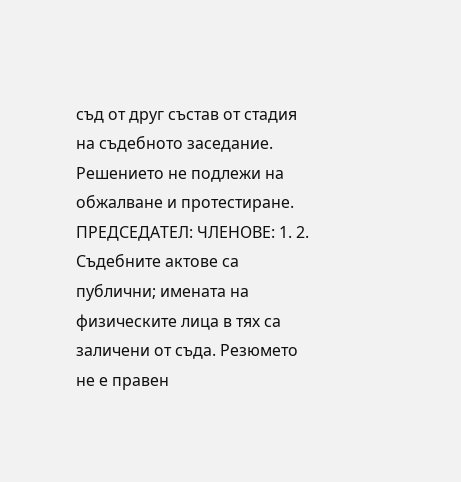съд от друг състав от стадия на съдебното заседание. Решението не подлежи на обжалване и протестиране. ПРЕДСЕДАТЕЛ: ЧЛЕНОВЕ: 1. 2.
Съдебните актове са публични; имената на физическите лица в тях са заличени от съда. Резюмето не е правен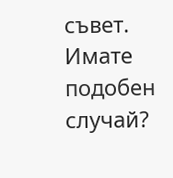съвет. Имате подобен случай?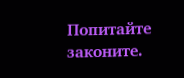Попитайте законите.